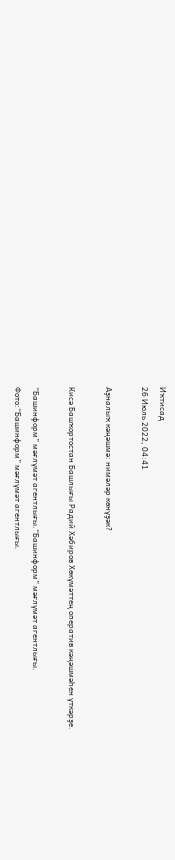Иҡтисад
26 Июль 2022, 04:41

Аҙналыҡ кәңәшмә: нимәләр көнүҙәк?

Кисә Башҡортостан Башлығы Радий Хәбиров Хөкүмәттең оператив кәңәшмәһен үткәрҙе.

“Башинформ” мәғлүмәт агентлығы.“Башинформ” мәғлүмәт агентлығы.
Фото:“Башинформ” мәғлүмәт агентлығы.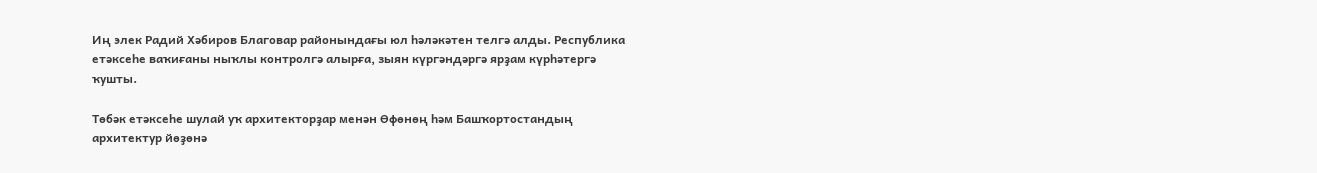Иң элек Радий Хәбиров Благовар районындағы юл һәләкәтен телгә алды. Республика етәксеһе ваҡиғаны ныҡлы контролгә алырға, зыян күргәндәргә ярҙам күрһәтергә ҡушты.

Төбәк етәксеһе шулай уҡ архитекторҙар менән Өфөнөң һәм Башҡортостандың архитектур йөҙөнә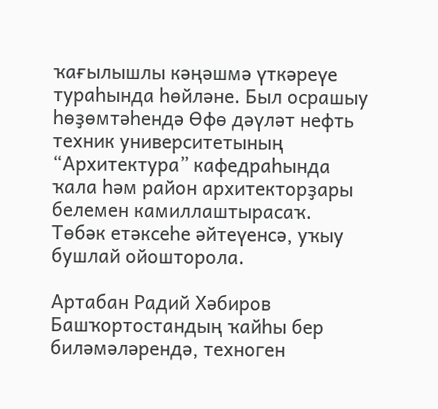ҡағылышлы кәңәшмә үткәреүе тураһында һөйләне. Был осрашыу һөҙөмтәһендә Өфө дәүләт нефть техник университетының “Архитектура” кафедраһында ҡала һәм район архитекторҙары белемен камиллаштырасаҡ. Төбәк етәксеһе әйтеүенсә, уҡыу бушлай ойошторола.

Артабан Радий Хәбиров  Башҡортостандың ҡайһы бер биләмәләрендә, техноген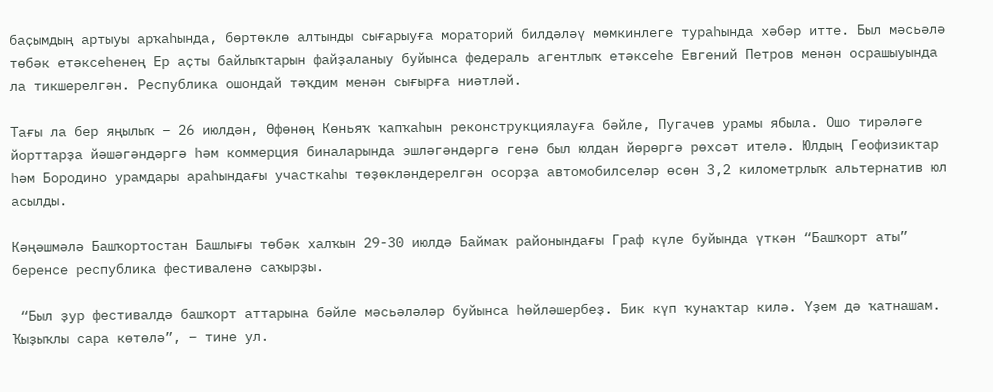баҫымдың артыуы арҡаһында, бөртөклө алтынды сығарыуға мораторий билдәләү мөмкинлеге тураһында хәбәр итте. Был мәсьәлә төбәк етәксеһенең Ер аҫты байлыҡтарын файҙаланыу буйынса федераль агентлыҡ етәксеһе Евгений Петров менән осрашыуында ла тикшерелгән. Республика ошондай тәҡдим менән сығырға ниәтләй.

Тағы ла бер яңылыҡ – 26 июлдән, Өфөнөң Көньяҡ ҡапҡаһын реконструкциялауға бәйле, Пугачев урамы ябыла. Ошо тирәләге йорттарҙа йәшәгәндәргә һәм коммерция биналарында эшләгәндәргә генә был юлдан йөрөргә рөхсәт ителә. Юлдың Геофизиктар һәм Бородино урамдары араһындағы участкаһы төҙөкләндерелгән осорҙа автомобилселәр өсөн 3,2 километрлыҡ альтернатив юл асылды.

Кәңәшмәлә Башҡортостан Башлығы төбәк халҡын 29-30 июлдә Баймаҡ районындағы Граф күле буйында үткән “Башҡорт аты” беренсе республика фестиваленә саҡырҙы.

 “Был ҙур фестивалдә башҡорт аттарына бәйле мәсьәләләр буйынса һөйләшербеҙ. Бик күп ҡунаҡтар килә. Үҙем дә ҡатнашам. Ҡыҙыҡлы сара көтөлә”, – тине ул.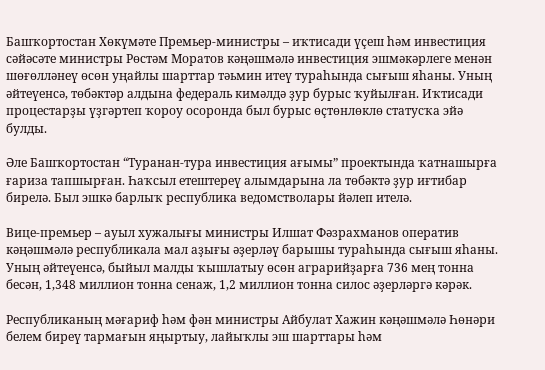Башҡортостан Хөкүмәте Премьер-министры – иҡтисади үҫеш һәм инвестиция сәйәсәте министры Рөстәм Моратов кәңәшмәлә инвестиция эшмәкәрлеге менән шөғөлләнеү өсөн уңайлы шарттар тәьмин итеү тураһында сығыш яһаны. Уның әйтеүенсә, төбәктәр алдына федераль кимәлдә ҙур бурыс ҡуйылған. Иҡтисади процестарҙы үҙгәртеп ҡороу осоронда был бурыс өҫтөнлөклө статусҡа эйә булды.

Әле Башҡортостан “Туранан-тура инвестиция ағымы” проектында ҡатнашырға ғариза тапшырған. Һаҡсыл етештереү алымдарына ла төбәктә ҙур иғтибар бирелә. Был эшкә барлыҡ республика ведомстволары йәлеп ителә.

Вице-премьер – ауыл хужалығы министры Илшат Фәзрахманов оператив кәңәшмәлә республикала мал аҙығы әҙерләү барышы тураһында сығыш яһаны. Уның әйтеүенсә, быйыл малды ҡышлатыу өсөн аграрийҙарға 736 мең тонна бесән, 1,348 миллион тонна сенаж, 1,2 миллион тонна силос әҙерләргә кәрәк.

Республиканың мәғариф һәм фән министры Айбулат Хажин кәңәшмәлә Һөнәри белем биреү тармағын яңыртыу, лайыҡлы эш шарттары һәм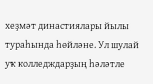хеҙмәт династиялары йылы тураһында һөйләне. Ул шулай уҡ колледждарҙың һәләтле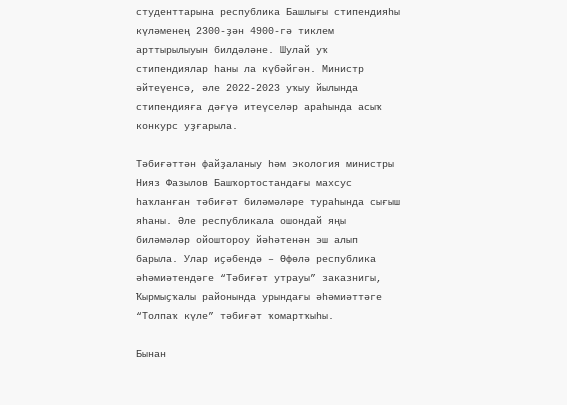студенттарына республика Башлығы стипендияһы күләменең 2300-ҙән 4900-гә тиклем арттырылыуын билдәләне. Шулай уҡ стипендиялар һаны ла күбәйгән. Министр әйтеүенсә, әле 2022-2023 уҡыу йылында стипендияға дәғүә итеүселәр араһында асыҡ конкурс уҙғарыла.

Тәбиғәттән файҙаланыу һәм экология министры Нияз Фазылов Башҡортостандағы махсус һаҡланған тәбиғәт биләмәләре тураһында сығыш яһаны. Әле республикала ошондай яңы биләмәләр ойоштороу йәһәтенән эш алып барыла. Улар иҫәбендә – Өфөлә республика әһәмиәтендәге “Тәбиғәт утрауы” заказнигы, Ҡырмыҫҡалы районында урындағы әһәмиәттәге “Толпаҡ күле” тәбиғәт ҡомартҡыһы.

Бынан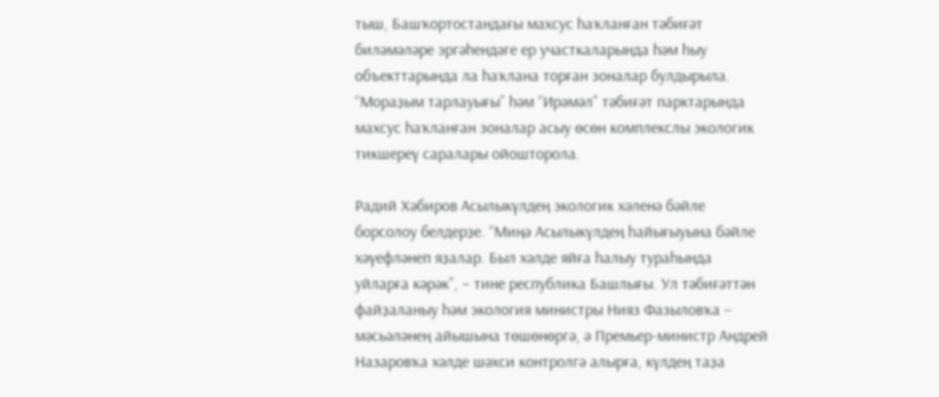тыш, Башҡортостандағы махсус һаҡланған тәбиғәт биләмәләре эргәһендәге ер участкаларында һәм һыу объекттарында ла һаҡлана торған зоналар булдырыла. “Мораҙым тарлауығы” һәм “Ирәмәл” тәбиғәт парктарында махсус һаҡланған зоналар асыу өсөн комплекслы экологик тикшереү саралары ойошторола.

Радий Хәбиров Асылыкүлдең экологик хәленә бәйле борсолоу белдерҙе. “Миңә Асылыкүлдең һайығыуына бәйле хәүефләнеп яҙалар. Был хәлде яйға һалыу тураһында уйларға кәрәк”, – тине республика Башлығы. Ул тәбиғәттән файҙаланыу һәм экология министры Нияз Фазыловҡа – мәсьәләнең айышына төшөнөргә, ә Премьер-министр Андрей Назаровҡа хәлде шәхси контролгә алырға, күлдең таҙа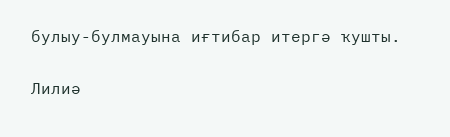булыу-булмауына иғтибар итергә ҡушты.


Лилиә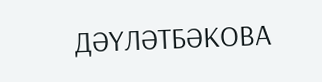ДӘҮЛӘТБӘКОВА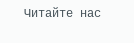Читайте нас